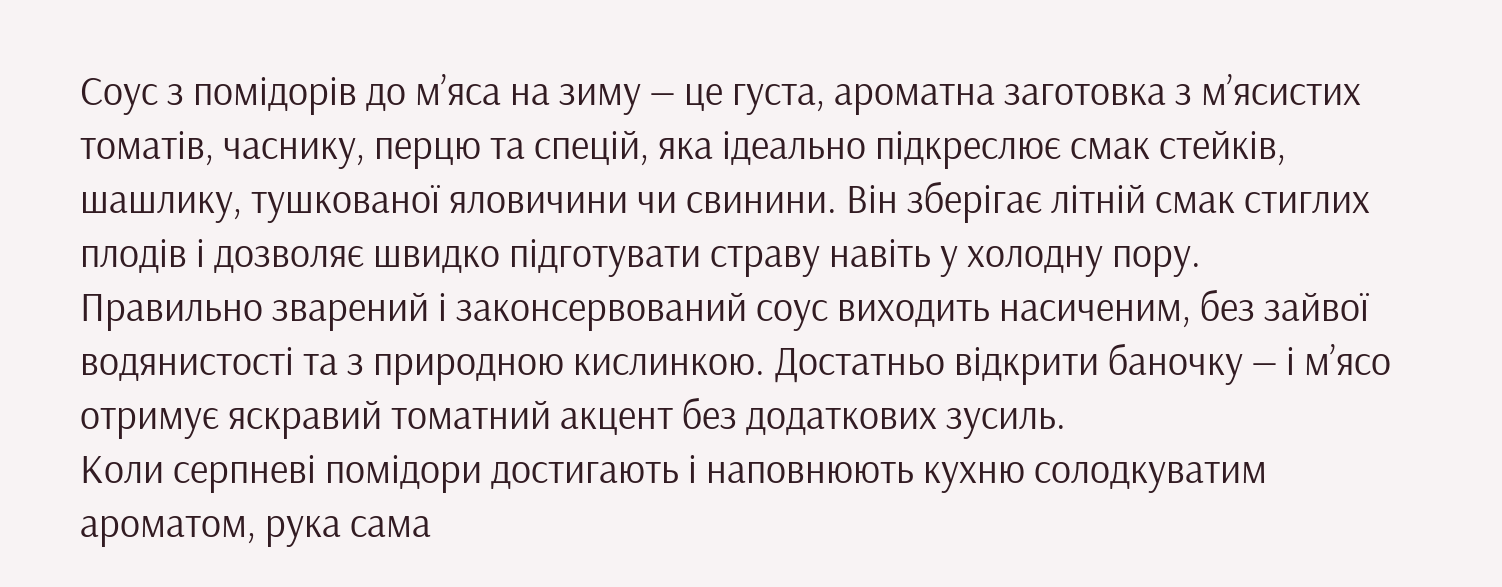Соус з помідорів до м’яса на зиму — це густа, ароматна заготовка з м’ясистих томатів, часнику, перцю та спецій, яка ідеально підкреслює смак стейків, шашлику, тушкованої яловичини чи свинини. Він зберігає літній смак стиглих плодів і дозволяє швидко підготувати страву навіть у холодну пору.
Правильно зварений і законсервований соус виходить насиченим, без зайвої водянистості та з природною кислинкою. Достатньо відкрити баночку — і м’ясо отримує яскравий томатний акцент без додаткових зусиль.
Коли серпневі помідори достигають і наповнюють кухню солодкуватим ароматом, рука сама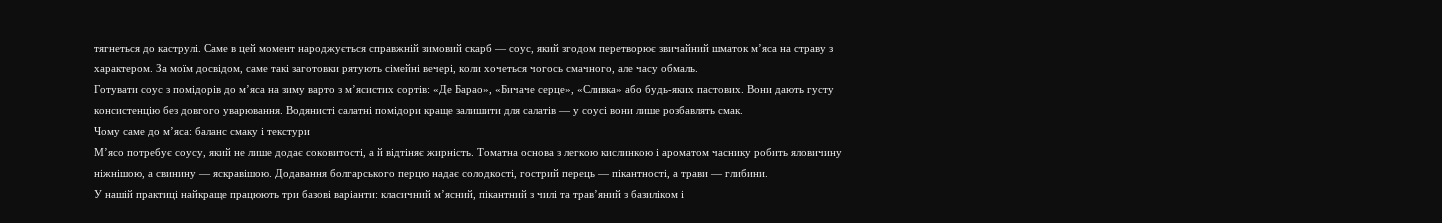тягнеться до каструлі. Саме в цей момент народжується справжній зимовий скарб — соус, який згодом перетворює звичайний шматок м’яса на страву з характером. За моїм досвідом, саме такі заготовки рятують сімейні вечері, коли хочеться чогось смачного, але часу обмаль.
Готувати соус з помідорів до м’яса на зиму варто з м’ясистих сортів: «Де Барао», «Бичаче серце», «Сливка» або будь-яких пастових. Вони дають густу консистенцію без довгого уварювання. Водянисті салатні помідори краще залишити для салатів — у соусі вони лише розбавлять смак.
Чому саме до м’яса: баланс смаку і текстури
М’ясо потребує соусу, який не лише додає соковитості, а й відтіняє жирність. Томатна основа з легкою кислинкою і ароматом часнику робить яловичину ніжнішою, а свинину — яскравішою. Додавання болгарського перцю надає солодкості, гострий перець — пікантності, а трави — глибини.
У нашій практиці найкраще працюють три базові варіанти: класичний м’ясний, пікантний з чилі та трав’яний з базиліком і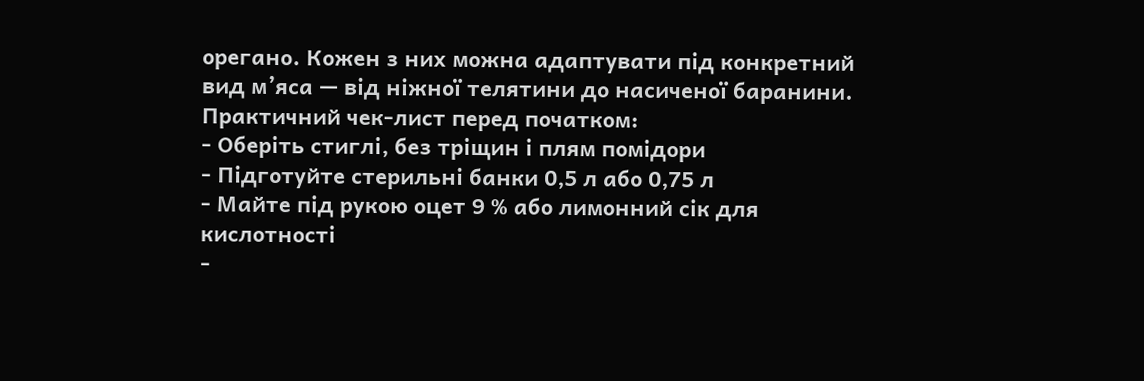орегано. Кожен з них можна адаптувати під конкретний вид м’яса — від ніжної телятини до насиченої баранини.
Практичний чек-лист перед початком:
- Оберіть стиглі, без тріщин і плям помідори
- Підготуйте стерильні банки 0,5 л або 0,75 л
- Майте під рукою оцет 9 % або лимонний сік для кислотності
-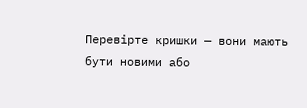Перевірте кришки — вони мають бути новими або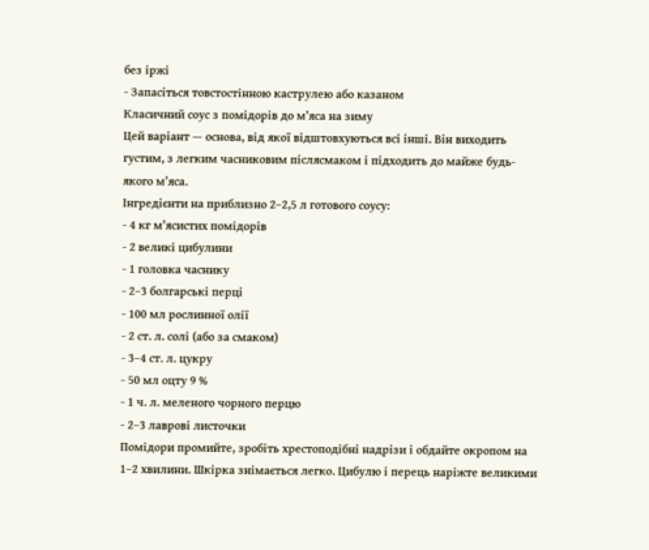без іржі
- Запасіться товстостінною каструлею або казаном
Класичний соус з помідорів до м’яса на зиму
Цей варіант — основа, від якої відштовхуються всі інші. Він виходить густим, з легким часниковим післясмаком і підходить до майже будь-якого м’яса.
Інгредієнти на приблизно 2–2,5 л готового соусу:
- 4 кг м’ясистих помідорів
- 2 великі цибулини
- 1 головка часнику
- 2–3 болгарські перці
- 100 мл рослинної олії
- 2 ст. л. солі (або за смаком)
- 3–4 ст. л. цукру
- 50 мл оцту 9 %
- 1 ч. л. меленого чорного перцю
- 2–3 лаврові листочки
Помідори промийте, зробіть хрестоподібні надрізи і обдайте окропом на 1–2 хвилини. Шкірка знімається легко. Цибулю і перець наріжте великими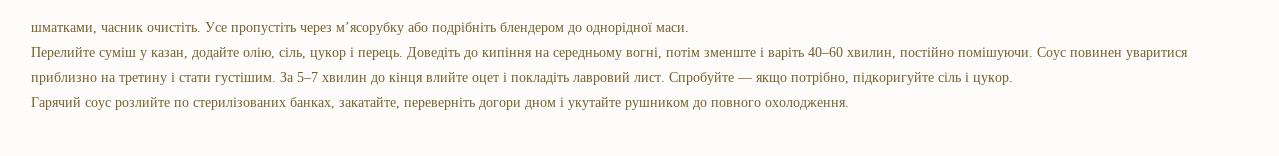шматками, часник очистіть. Усе пропустіть через м’ясорубку або подрібніть блендером до однорідної маси.
Перелийте суміш у казан, додайте олію, сіль, цукор і перець. Доведіть до кипіння на середньому вогні, потім зменште і варіть 40–60 хвилин, постійно помішуючи. Соус повинен уваритися приблизно на третину і стати густішим. За 5–7 хвилин до кінця влийте оцет і покладіть лавровий лист. Спробуйте — якщо потрібно, підкоригуйте сіль і цукор.
Гарячий соус розлийте по стерилізованих банках, закатайте, переверніть догори дном і укутайте рушником до повного охолодження.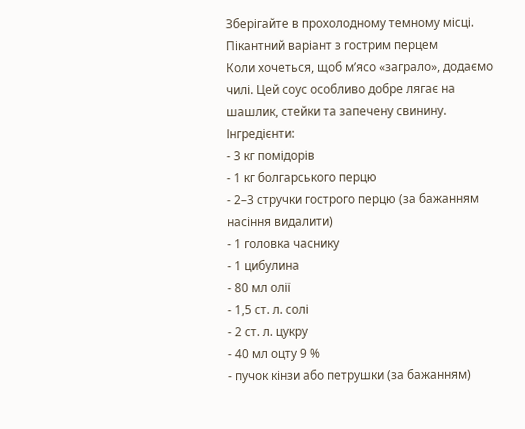Зберігайте в прохолодному темному місці.
Пікантний варіант з гострим перцем
Коли хочеться, щоб м’ясо «заграло», додаємо чилі. Цей соус особливо добре лягає на шашлик, стейки та запечену свинину.
Інгредієнти:
- 3 кг помідорів
- 1 кг болгарського перцю
- 2–3 стручки гострого перцю (за бажанням насіння видалити)
- 1 головка часнику
- 1 цибулина
- 80 мл олії
- 1,5 ст. л. солі
- 2 ст. л. цукру
- 40 мл оцту 9 %
- пучок кінзи або петрушки (за бажанням)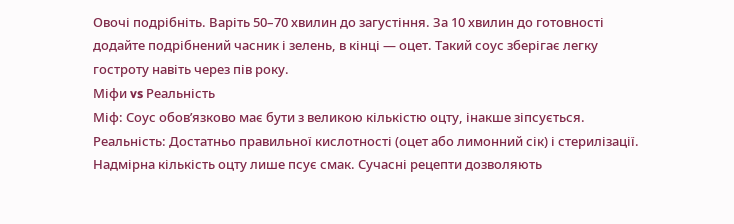Овочі подрібніть. Варіть 50–70 хвилин до загустіння. За 10 хвилин до готовності додайте подрібнений часник і зелень, в кінці — оцет. Такий соус зберігає легку гостроту навіть через пів року.
Міфи vs Реальність
Міф: Соус обов’язково має бути з великою кількістю оцту, інакше зіпсується.
Реальність: Достатньо правильної кислотності (оцет або лимонний сік) і стерилізації. Надмірна кількість оцту лише псує смак. Сучасні рецепти дозволяють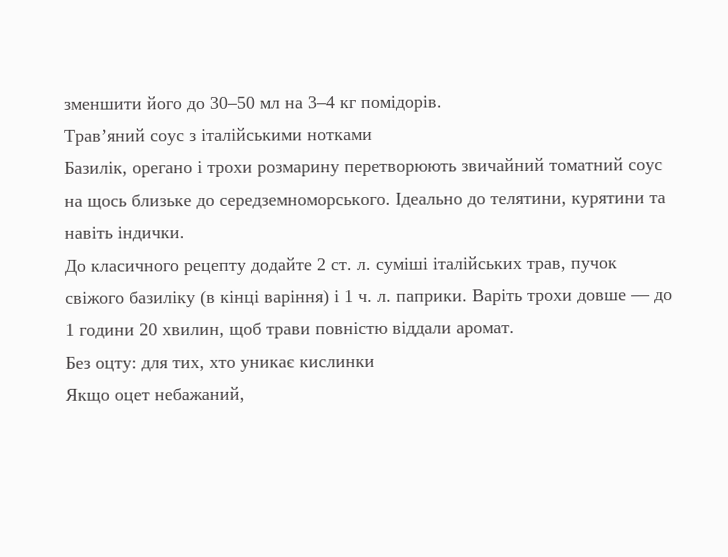зменшити його до 30–50 мл на 3–4 кг помідорів.
Трав’яний соус з італійськими нотками
Базилік, орегано і трохи розмарину перетворюють звичайний томатний соус на щось близьке до середземноморського. Ідеально до телятини, курятини та навіть індички.
До класичного рецепту додайте 2 ст. л. суміші італійських трав, пучок свіжого базиліку (в кінці варіння) і 1 ч. л. паприки. Варіть трохи довше — до 1 години 20 хвилин, щоб трави повністю віддали аромат.
Без оцту: для тих, хто уникає кислинки
Якщо оцет небажаний,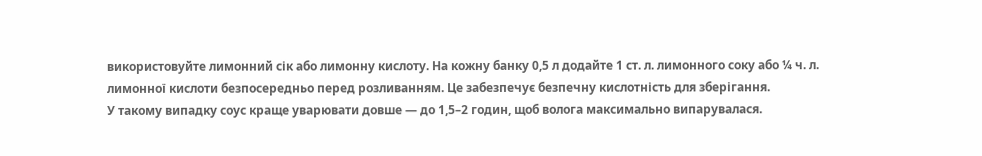використовуйте лимонний сік або лимонну кислоту. На кожну банку 0,5 л додайте 1 ст. л. лимонного соку або ¼ ч. л. лимонної кислоти безпосередньо перед розливанням. Це забезпечує безпечну кислотність для зберігання.
У такому випадку соус краще уварювати довше — до 1,5–2 годин, щоб волога максимально випарувалася.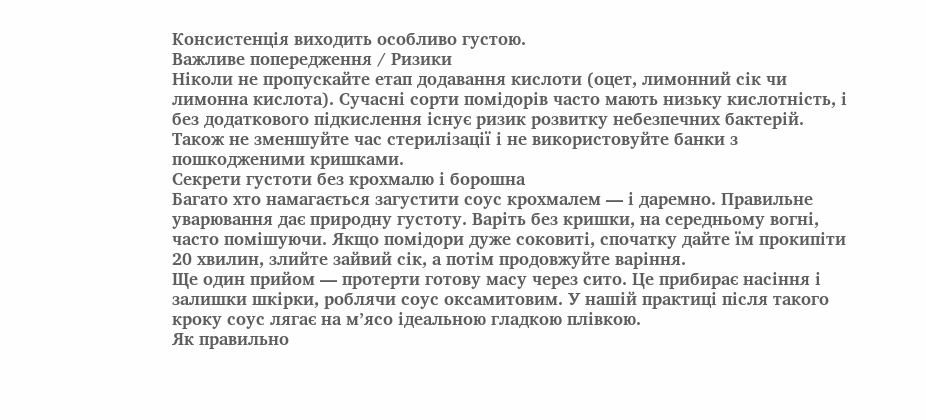Консистенція виходить особливо густою.
Важливе попередження / Ризики
Ніколи не пропускайте етап додавання кислоти (оцет, лимонний сік чи лимонна кислота). Сучасні сорти помідорів часто мають низьку кислотність, і без додаткового підкислення існує ризик розвитку небезпечних бактерій. Також не зменшуйте час стерилізації і не використовуйте банки з пошкодженими кришками.
Секрети густоти без крохмалю і борошна
Багато хто намагається загустити соус крохмалем — і даремно. Правильне уварювання дає природну густоту. Варіть без кришки, на середньому вогні, часто помішуючи. Якщо помідори дуже соковиті, спочатку дайте їм прокипіти 20 хвилин, злийте зайвий сік, а потім продовжуйте варіння.
Ще один прийом — протерти готову масу через сито. Це прибирає насіння і залишки шкірки, роблячи соус оксамитовим. У нашій практиці після такого кроку соус лягає на м’ясо ідеальною гладкою плівкою.
Як правильно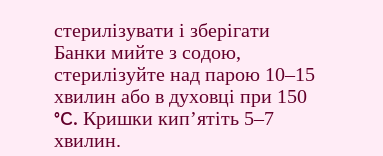стерилізувати і зберігати
Банки мийте з содою, стерилізуйте над парою 10–15 хвилин або в духовці при 150 °C. Кришки кип’ятіть 5–7 хвилин.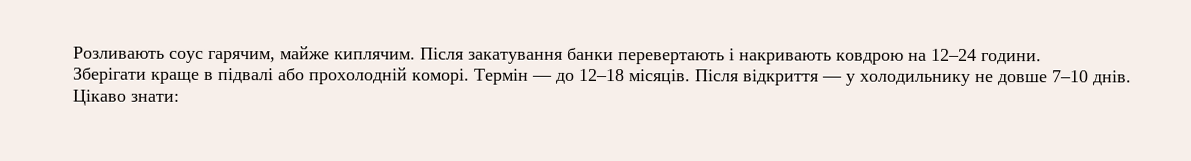Розливають соус гарячим, майже киплячим. Після закатування банки перевертають і накривають ковдрою на 12–24 години.
Зберігати краще в підвалі або прохолодній коморі. Термін — до 12–18 місяців. Після відкриття — у холодильнику не довше 7–10 днів.
Цікаво знати: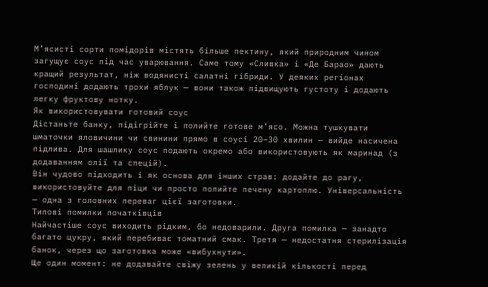М’ясисті сорти помідорів містять більше пектину, який природним чином загущує соус під час уварювання. Саме тому «Сливка» і «Де Барао» дають кращий результат, ніж водянисті салатні гібриди. У деяких регіонах господині додають трохи яблук — вони також підвищують густоту і додають легку фруктову нотку.
Як використовувати готовий соус
Дістаньте банку, підігрійте і полийте готове м’ясо. Можна тушкувати шматочки яловичини чи свинини прямо в соусі 20–30 хвилин — вийде насичена підлива. Для шашлику соус подають окремо або використовують як маринад (з додаванням олії та спецій).
Він чудово підходить і як основа для інших страв: додайте до рагу, використовуйте для піци чи просто полийте печену картоплю. Універсальність — одна з головних переваг цієї заготовки.
Типові помилки початківців
Найчастіше соус виходить рідким, бо недоварили. Друга помилка — занадто багато цукру, який перебиває томатний смак. Третя — недостатня стерилізація банок, через що заготовка може «вибухнути».
Ще один момент: не додавайте свіжу зелень у великій кількості перед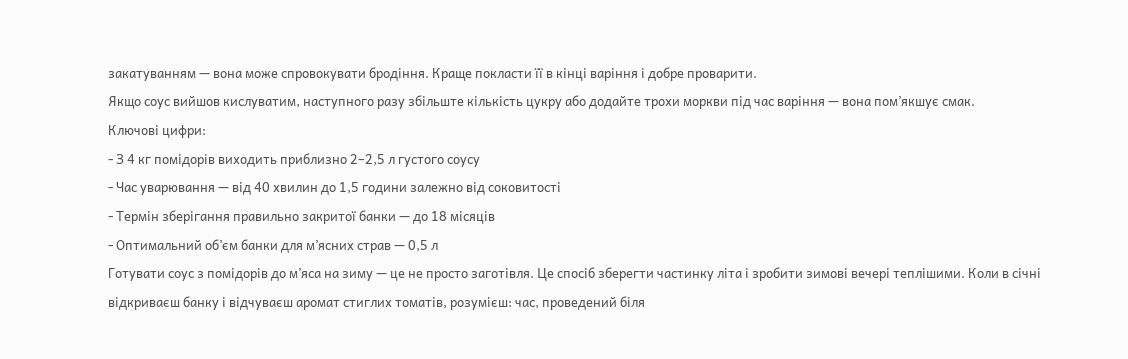закатуванням — вона може спровокувати бродіння. Краще покласти її в кінці варіння і добре проварити.
Якщо соус вийшов кислуватим, наступного разу збільште кількість цукру або додайте трохи моркви під час варіння — вона пом’якшує смак.
Ключові цифри:
- З 4 кг помідорів виходить приблизно 2–2,5 л густого соусу
- Час уварювання — від 40 хвилин до 1,5 години залежно від соковитості
- Термін зберігання правильно закритої банки — до 18 місяців
- Оптимальний об’єм банки для м’ясних страв — 0,5 л
Готувати соус з помідорів до м’яса на зиму — це не просто заготівля. Це спосіб зберегти частинку літа і зробити зимові вечері теплішими. Коли в січні відкриваєш банку і відчуваєш аромат стиглих томатів, розумієш: час, проведений біля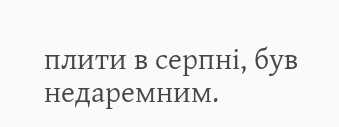плити в серпні, був недаремним.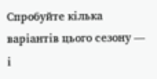Спробуйте кілька варіантів цього сезону — і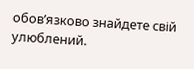обов’язково знайдете свій улюблений.